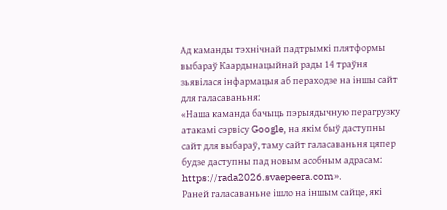Ад каманды тэхнічнай падтрымкі плятформы выбараў Каардынацыйнай рады 14 траўня зьявілася інфармацыя аб пераходзе на іншы сайт для галасаваньня:
«Наша каманда бачыць пэрыядычную перагрузку атакамі сэрвісу Google, на якім быў даступны сайт для выбараў, таму сайт галасаваньня цяпер будзе даступны пад новым асобным адрасам: https://rada2026.svaepeera.com».
Раней галасаваньне ішло на іншым сайце, які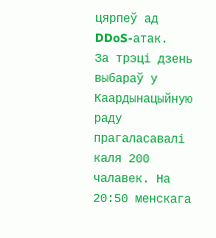цярпеў ад DDoS-атак.
За трэці дзень выбараў у Каардынацыйную раду прагаласавалі каля 200 чалавек. На 20:50 менскага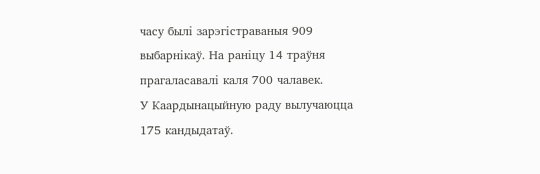часу былі зарэгістраваныя 909 выбарнікаў. На раніцу 14 траўня прагаласавалі каля 700 чалавек.
У Каардынацыйную раду вылучаюцца 175 кандыдатаў.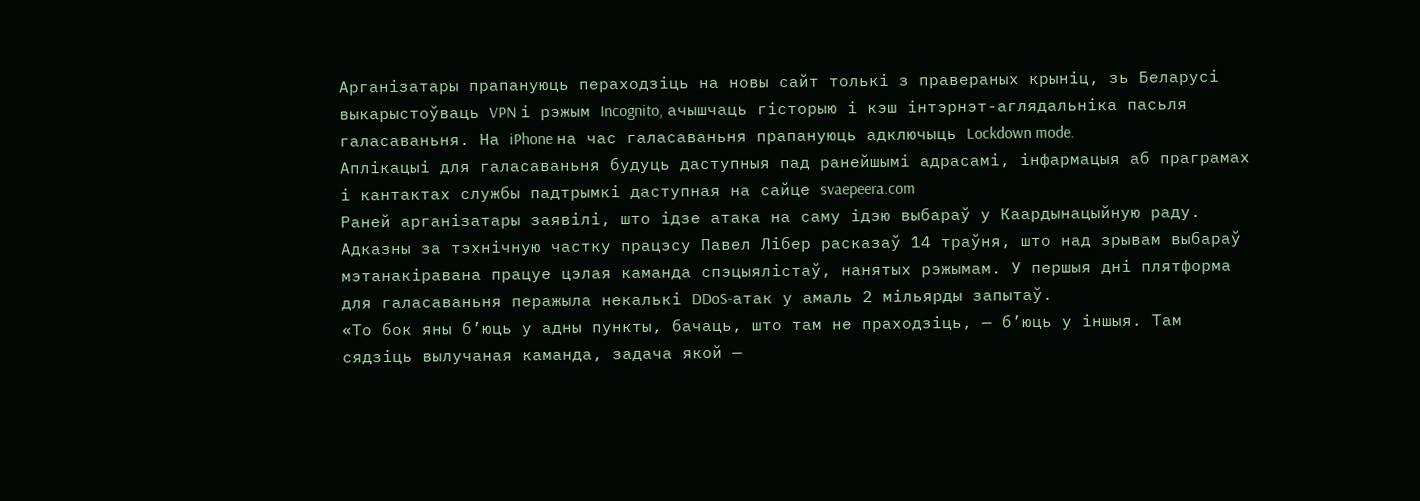Арганізатары прапануюць пераходзіць на новы сайт толькі з правераных крыніц, зь Беларусі выкарыстоўваць VPN і рэжым Incognito, ачышчаць гісторыю і кэш інтэрнэт-аглядальніка пасьля галасаваньня. На iPhone на час галасаваньня прапануюць адключыць Lockdown mode.
Аплікацыі для галасаваньня будуць даступныя пад ранейшымі адрасамі, інфармацыя аб праграмах і кантактах службы падтрымкі даступная на сайце svaepeera.com
Раней арганізатары заявілі, што ідзе атака на саму ідэю выбараў у Каардынацыйную раду.
Адказны за тэхнічную частку працэсу Павел Лібер расказаў 14 траўня, што над зрывам выбараў мэтанакіравана працуе цэлая каманда спэцыялістаў, нанятых рэжымам. У першыя дні плятформа для галасаваньня перажыла некалькі DDoS-атак у амаль 2 мільярды запытаў.
«То бок яны б’юць у адны пункты, бачаць, што там не праходзіць, — б’юць у іншыя. Там сядзіць вылучаная каманда, задача якой —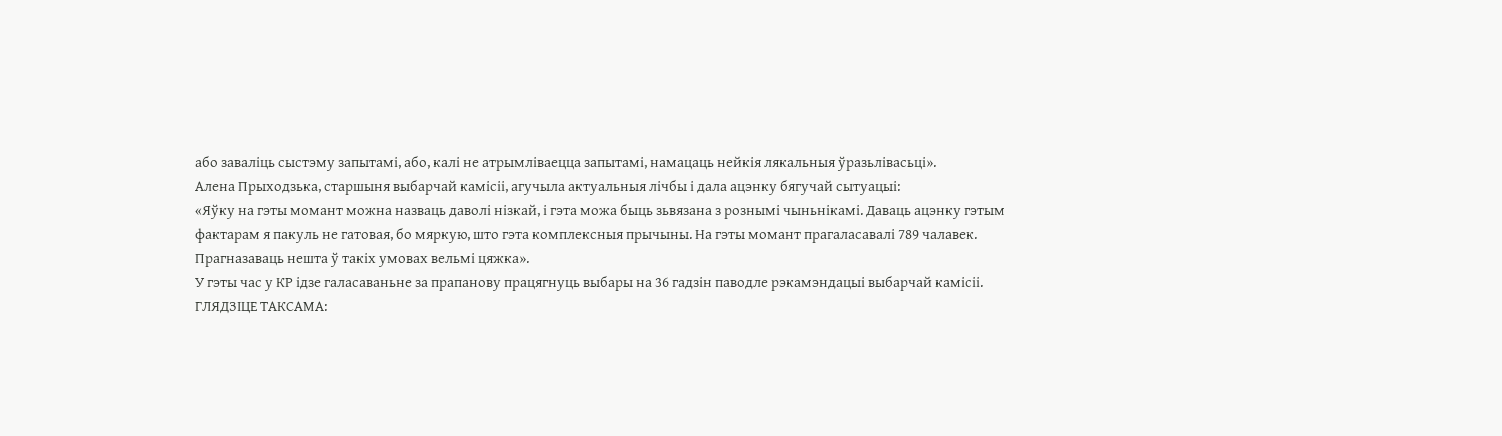або заваліць сыстэму запытамі, або, калі не атрымліваецца запытамі, намацаць нейкія лякальныя ўразьлівасьці».
Алена Прыходзька, старшыня выбарчай камісіі, агучыла актуальныя лічбы і дала ацэнку бягучай сытуацыі:
«Яўку на гэты момант можна назваць даволі нізкай, і гэта можа быць зьвязана з рознымі чыньнікамі. Даваць ацэнку гэтым фактарам я пакуль не гатовая, бо мяркую, што гэта комплексныя прычыны. На гэты момант прагаласавалі 789 чалавек. Прагназаваць нешта ў такіх умовах вельмі цяжка».
У гэты час у КР ідзе галасаваньне за прапанову працягнуць выбары на 36 гадзін паводле рэкамэндацыі выбарчай камісіі.
ГЛЯДЗІЦЕ ТАКСАМА: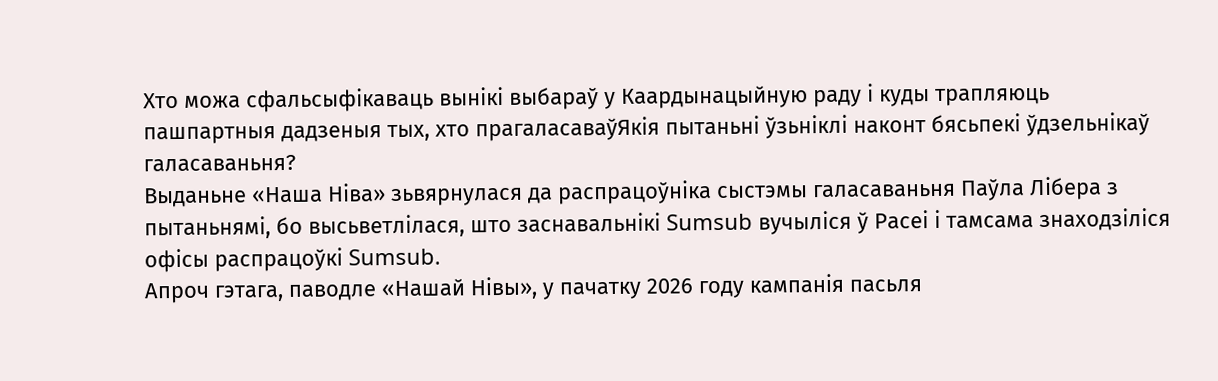Хто можа сфальсыфікаваць вынікі выбараў у Каардынацыйную раду і куды трапляюць пашпартныя дадзеныя тых, хто прагаласаваўЯкія пытаньні ўзьніклі наконт бясьпекі ўдзельнікаў галасаваньня?
Выданьне «Наша Ніва» зьвярнулася да распрацоўніка сыстэмы галасаваньня Паўла Лібера з пытаньнямі, бо высьветлілася, што заснавальнікі Sumsub вучыліся ў Расеі і тамсама знаходзіліся офісы распрацоўкі Sumsub.
Апроч гэтага, паводле «Нашай Нівы», у пачатку 2026 году кампанія пасьля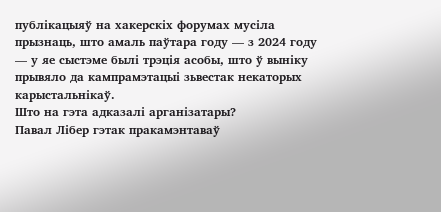публікацыяў на хакерскіх форумах мусіла прызнаць, што амаль паўтара году — з 2024 году — у яе сыстэме былі трэція асобы, што ў выніку прывяло да кампрамэтацыі зьвестак некаторых карыстальнікаў.
Што на гэта адказалі арганізатары?
Павал Лібер гэтак пракамэнтаваў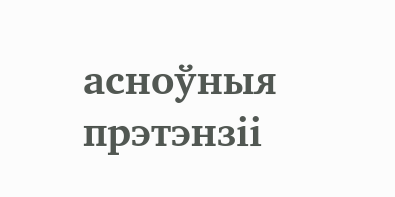асноўныя прэтэнзіі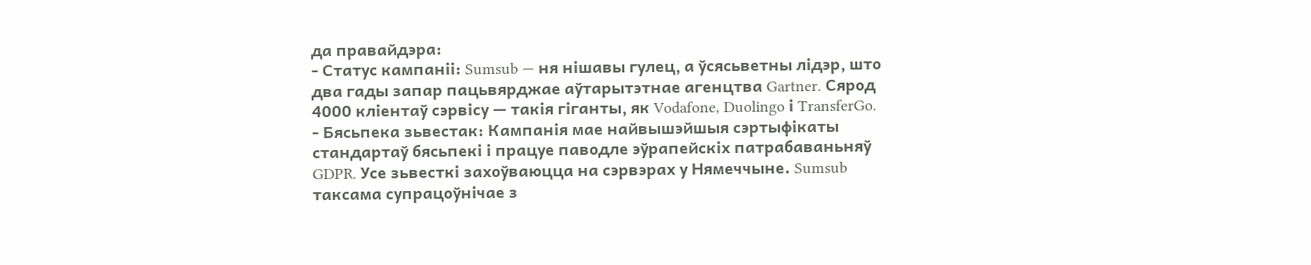да правайдэра:
- Статус кампаніі: Sumsub — ня нішавы гулец, а ўсясьветны лідэр, што два гады запар пацьвярджае аўтарытэтнае агенцтва Gartner. Сярод 4000 кліентаў сэрвісу — такія гіганты, як Vodafone, Duolingo і TransferGo.
- Бясьпека зьвестак: Кампанія мае найвышэйшыя сэртыфікаты стандартаў бясьпекі і працуе паводле эўрапейскіх патрабаваньняў GDPR. Усе зьвесткі захоўваюцца на сэрвэрах у Нямеччыне. Sumsub таксама супрацоўнічае з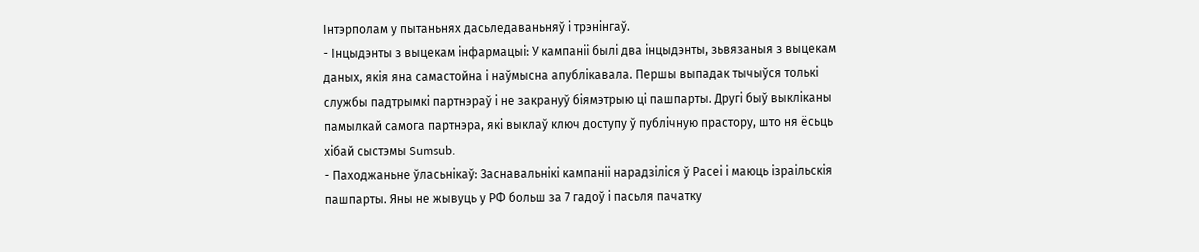Інтэрполам у пытаньнях дасьледаваньняў і трэнінгаў.
- Інцыдэнты з выцекам інфармацыі: У кампаніі былі два інцыдэнты, зьвязаныя з выцекам даных, якія яна самастойна і наўмысна апублікавала. Першы выпадак тычыўся толькі службы падтрымкі партнэраў і не закрануў біямэтрыю ці пашпарты. Другі быў выкліканы памылкай самога партнэра, які выклаў ключ доступу ў публічную прастору, што ня ёсьць хібай сыстэмы Sumsub.
- Паходжаньне ўласьнікаў: Заснавальнікі кампаніі нарадзіліся ў Расеі і маюць ізраільскія пашпарты. Яны не жывуць у РФ больш за 7 гадоў і пасьля пачатку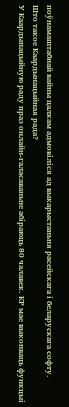поўнамаштабнай вайны цалкам адмовіліся ад выкарыстаньня расейскага і беларускага софту.
Што такое Каардынацыйная рада?
У Каардынацыйную раду праз онлайн-галасаваньне абіраюць 80 чалавек. КР мае выконваць функцыі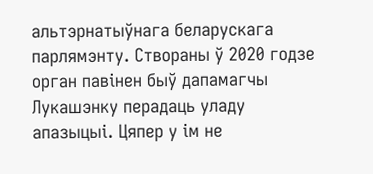альтэрнатыўнага беларускага парлямэнту. Створаны ў 2020 годзе орган павінен быў дапамагчы Лукашэнку перадаць уладу апазыцыі. Цяпер у ім не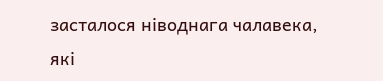засталося ніводнага чалавека, які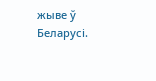жыве ў Беларусі.